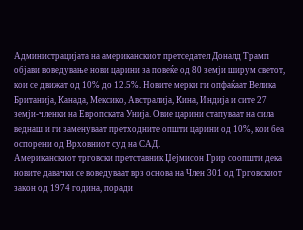Администрацијата на американскиот претседател Доналд Трамп објави воведување нови царини за повеќе од 80 земји ширум светот, кои се движат од 10% до 12.5%. Новите мерки ги опфаќаат Велика Британија, Канада, Мексико, Австралија, Кина, Индија и сите 27 земји-членки на Европската Унија. Овие царини стапуваат на сила веднаш и ги заменуваат претходните општи царини од 10%, кои беа оспорени од Врховниот суд на САД.
Американскиот трговски претставник Џејмисон Грир соопшти дека новите давачки се воведуваат врз основа на Член 301 од Трговскиот закон од 1974 година, поради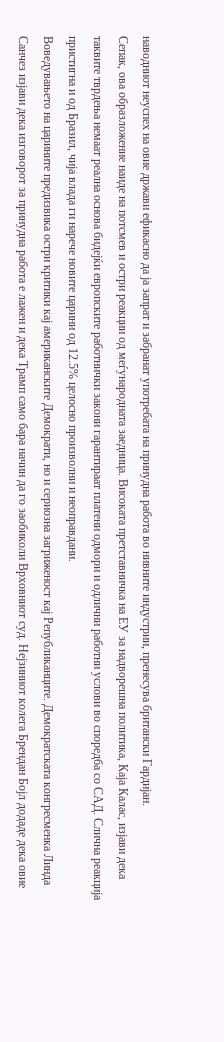наводниот неуспех на овие држави ефикасно да ја запрат и забранат употребата на принудна работа во нивните индустрии, пренесува британски Гардијан.
Сепак, ова образложение наиде на потсмев и остри реакции од меѓународната заедница. Високата претставничка на ЕУ за надворешна политика, Каја Калас, изјави дека таквите тврдења немаат реална основа бидејќи европските работнички закони гарантираат платени одмори и одлични работни услови во споредба со САД. Слична реакција пристигна и од Бразил, чија влада ги нарече новите царини од 12.5% целосно произволни и неоправдани.
Воведувањето на царините предизвика остри критики кај американските Демократи, но и сериозна загриженост кај Републиканците. Демократската конгресменка Линда Санчез изјави дека изговорот за принудна работа е лажен и дека Трамп само бара начин да го заобиколи Врховниот суд. Нејзиниот колега Брендан Бојл додаде дека овие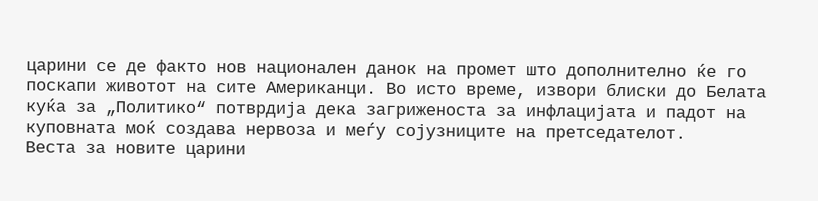царини се де факто нов национален данок на промет што дополнително ќе го поскапи животот на сите Американци. Во исто време, извори блиски до Белата куќа за „Политико“ потврдија дека загриженоста за инфлацијата и падот на куповната моќ создава нервоза и меѓу сојузниците на претседателот.
Веста за новите царини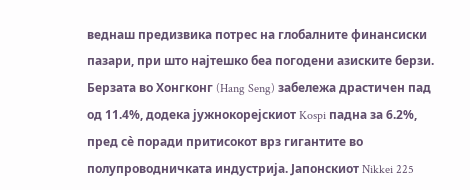веднаш предизвика потрес на глобалните финансиски пазари, при што најтешко беа погодени азиските берзи. Берзата во Хонгконг (Hang Seng) забележа драстичен пад од 11.4%, додека јужнокорејскиот Kospi падна за 6.2%, пред сè поради притисокот врз гигантите во полупроводничката индустрија. Јапонскиот Nikkei 225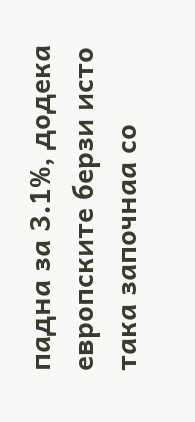падна за 3.1%, додека европските берзи исто така започнаа со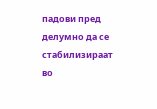падови пред делумно да се стабилизираат во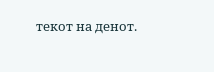текот на денот.